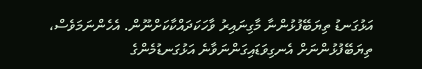އަޅުގަނޑު ތިޔަބޭފުޅުންނާ މާގިނައިރު ވާހަކަދައްކާކަށްނޫން. އެހެންނަމަވެސް، ތިޔަބޭފުޅުންނަށް އެނގިވަޑައިގަންނަވާނެ އަޅުގަނޑުމެންގެ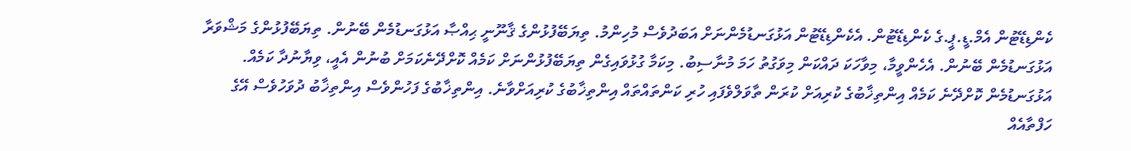ކެންޑިޑޭޓުން އެމް.ޑީ.ޕީ.ގެ ކެންޑިޑޭޓުން. އެކެންޑިޑޭޓުން އަޅުގަނޑުމެންނަށް އަބަދުވެސް މުހިންމު. ތިޔަބޭފުޅުންގެ ޤާނޫނީ ޙިއްޞާ އަޅުގަނޑުމެން ބޭނުން. ތިޔަބޭފުޅުންގެ މަޝްވަރާ އަޅުގަނޑުމެން ބޭނުން. އެހެންވީމާ، މިވާހަކަ ދައްކަން މިވަގުތު ހަމަ މުނާސިބު. މިކަމާ ގުޅުވައިގެން ތިޔަބޭފުޅުންނަށް ކަމެއް ކޮށްދޭނެކަމަށް ބުނުން އެއީ، ވިޔާނުދާ ކަމެއް. އަޅުގަނޑުމެން ކޮށްދޭނެ ކަމެއް އިންތިޚާބުގެ ކުރިއަށް ކުރަން ތާވަލްވެފައި ހުރި ކަންތައްތައް އިންތިޚާބުގެ ކުރިއަށްވާނެ. އިންތިޚާބުގެ ފަހުންވެސް އިންތިޚާބު ދުވަހުވެސް އޭގެ ހަފްތާއެއް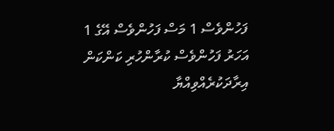ފަހުންވެސް 1 މަސް ފަހުންވެސް އޭގެ 1 އަހަރު ފަހުންވެސް ކުރާންހުރި ކަންކަން އިރާދަކުރެއްވިއްޔާ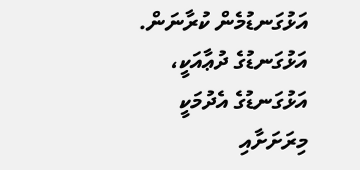އަޅުގަނޑުމެން ކުރާނަން.
އަޅުގަނޑުގެ ދުޢާއަކީ، އަޅުގަނޑުގެ އެދުމަކީ މިރަށަށާއި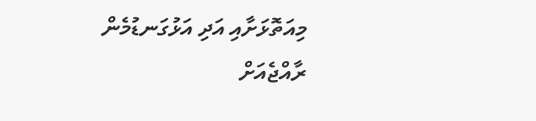މިއަތޮޅަށާއި އަދި އަޅުގަނޑުމެން ރާއްޖެއަށް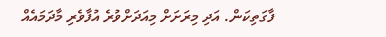ފާގަތިކަން. އަދި މިރަށަށް މިއަދަށްވުރެ އުފާވެރި މާދަމައެއް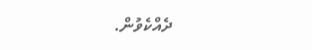ދެއްކެވުން.